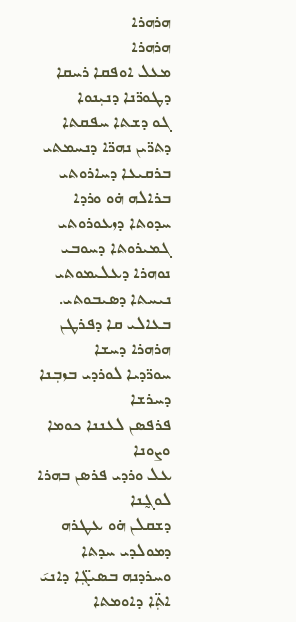ܗܪܗܪܐ
ܗܪܗܪܐ
ܡܥܠ ܐܘܦܩܐ ܪܚܩܐ ܕܛܘܪ̈ܢܐ ܕܢܝܼܢܘܐ
ܓܘ ܕܫܬܐ ܚܦܩܬܐ ܕܬܪ̈ܝܢ ܢܗܪ̈ܐ ܕܢܚܡܬܝ
ܒܪܩܝܥܐ ܕܚܐܪܘܬܝ
ܒܪܐܠܗ ܗ̇ܘ ܘܪܕܐ ܚܕܘܬܐ ܕܙܥܘܪܘܬܝ
ܓܡܝܪܘܬܐ ܕܚܘܒܝ
ܢܘܗܪܐ ܕܥܠܝܡܘܬܝ
ܢܝܚܬܐ ܕܣܝܒܘܬܝ.
ܒܥܐܠܝ ܩܐ ܕܦܪܛܢ ܗܪܗܪܐ ܕܚܫܐ
ܚܘܪ̈ܕܝܐ ܠܘܪܕܝ ܒܙܒܼܢܐ ܕܚܪܫܐ
ܦܪܦܣܢ ܠܥܢܢܐ ܟܘܡܐ ܘܨܘܢܐ
ܥܠ ܘܪܕܝ ܦܪܣܢ ܒܗܪܐ ܠܘܓ̰ܢܐ
ܕܫܩܠܢ ܗ̇ܘ ܥܛܪܗ ܕܡܘܠܕܝ ܚܕܬܐ
ܘܚܪܕܢܗ ܒܣܝܓܼ̈ܐ ܕܐܢܝ݇ ܐܬܼ̈ܐ ܕܐܘܡܬܐ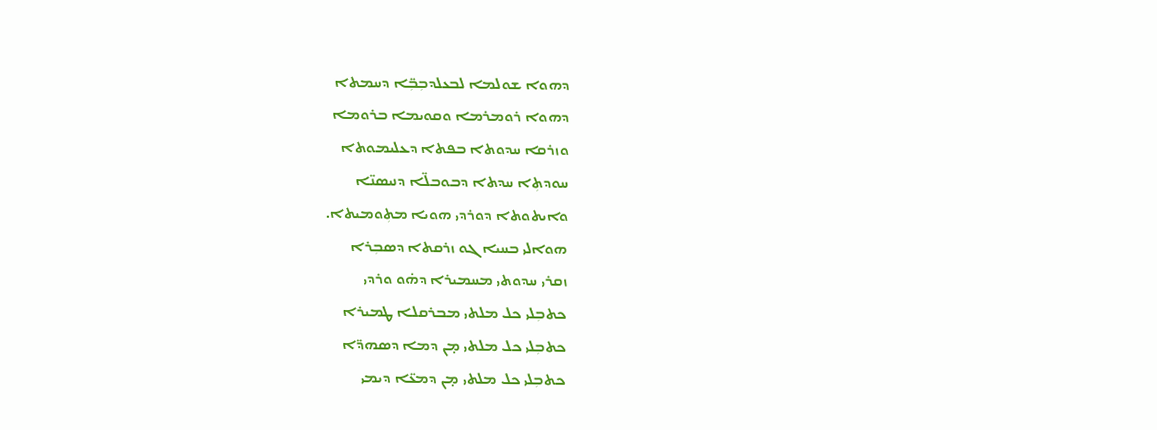ܕܗܘܐ ܫܘܠܡܐ ܠܒܥܠܕܒܼܒܼ̈ܐ ܕܚܡܬܐ
ܕܗܘܐ ܪܘܡܪܡܐ ܘܩܘܝܡܐ ܒܪܘܡܐ
ܘܙܪܩܐ ܚܕܘܬܐ ܒܦܬܐ ܕܥܠܝܡܘܬܐ
ܚܘܕܬܼܐ ܚܕܬܐ ܕܒܘܒܠ̈ܐ ܕܢܝܣܢ̈ܐ
ܘܐܝܬܘܬܐ ܕܘܪܕܝ ܗܘܝܐ ܡܬܼܘܡܝܬܐ.
ܗܘܐܠܝ ܒܚܝܐ ܓܘ ܙܪܩܬܐ ܕܣܒܼܪܐ
ܙܩܪܝ ܚܕܘܬܝ ܡܚܡܝܪܐ ܕܗ̇ܘ ܘܪܕܝ
ܟܬܒܼܠܝ ܟܠ ܡܠܬܝ ܡܒܪܩܠܐ ܛܡܝܪܐ
ܟܬܒܼܠܝ ܟܠ ܡܠܬܝ ܡ̣ܢ ܕܡܐ ܕܣܗܕ̈ܐ
ܟܬܒܼܠܝ ܟܠ ܡܠܬܝ ܡ̣ܢ ܕܡܥ̈ܐ ܕܝܡܝ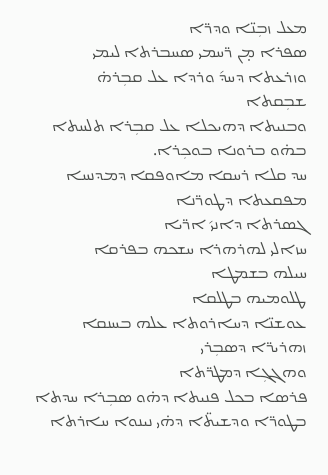ܡܥܠ ܙܒܼܢ̈ܐ ܘܕܪ̈ܐ
ܣܦܪܐ ܡ̣ܢ ܪ̈ܚܡܝ ܣܚܒܪܬܐ ܠܝܡܝ
ܘܙܪܥܬܐ ܕܚܕ݇ ܘܪܕܐ ܥܠ ܩܒܼܪܗ̇ ܫܒܼܩܬܐ
ܘܒܢܝܬܐ ܕܗܝܟܠܐ ܥܠ ܩܒܼܪܐ ܬܠܚܬܐ
ܒܗ̇ܘ ܒܪܘܢܐ ܒܘܟܼܪܐ.
ܚܕ ܩܠܐ ܪܚܩܐ ܡܐܘܦܩܐ ܕܡܕܢܚܐ
ܡܦܩܥܬܐ ܕܛܘܪ̈ܢܐ
ܓܣܪܬܐ ܕܐܢܝ݇ ܐܪ̈ܝܐ
ܚܙܐܠܝ ܠܗܪܗܪܐ ܚܫܟܗ ܒܦܪܩܐ
ܚܝܠܗ ܒܫܡܛܐ
ܛܠܘܡܝܗ ܒܛܠܩܐ
ܥܘܫܢ̈ܐ ܕܚܐܪܘܬܐ ܥܠܗ ܒܚܢܩܐ
ܙܗܪܝܪ̈ܐ ܕܣܒܼܪܝ
ܘܗܓܓܼܐ ܕܡܛܪ̈ܬܐ
ܦܪܣܐ ܒܟܠ ܦܢܝܬܐ ܕܗ̇ܘ ܣܒܼܪܐ ܚܕܬܐ
ܒܛܘܪ̈ܐ ܘܕܫܝܬ̈ܐ ܕܗ̇ܝ ܢܝܢܘܐ ܚܐܪܬܐ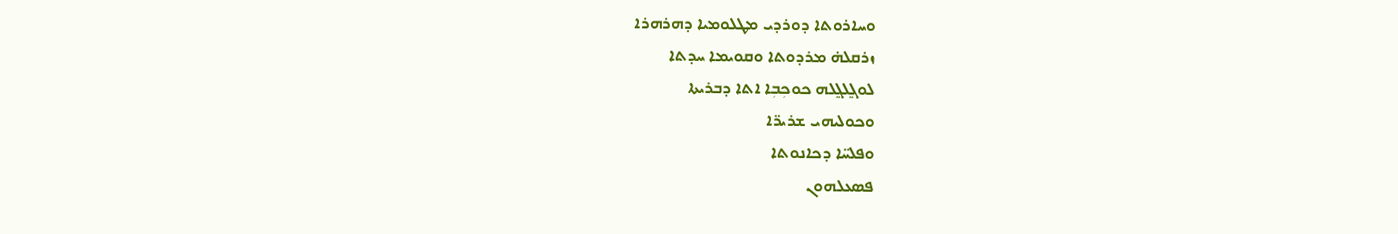ܘܚܐܪܘܬܐ ܕܘܪܕܝ ܡܛܠܘܡܝܐ ܕܗܪܗܪܐ
ܙܪܩܠܗ̇ ܡܪܕܘܬܐ ܘܩܘܝܡܐ ܚܕܬܐ
ܠܘܓ̰ܠܓ̰ܠܗ ܟܘܟܼܒܼܐ ܐܬܐ ܕܒܪܝܬܐ
ܘܟܘܠܝܗܝ ܫܪܝܪ̈ܐ
ܘܦܠܚ̈ܐ ܕܟܐܢܘܬܐ
ܦܣܥܠܗܘܢ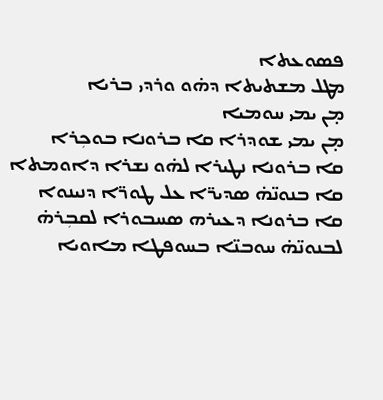ܦܣܘܥܬܐ
ܡܛܠ ܡܫܬܝܬܐ ܕܗ̇ܘ ܘܪܕܝ ܒܪܝܐ
ܡ̣ܢ ܝܡܝ ܚܘܡܝܐ
ܡ̣ܢ ܝܡܝ ܫܘܕܪܐ ܩܐ ܒܪܘܢܐ ܒܘܟܼܪܐ
ܩܐ ܒܪܘܢܐ ܢܛܝܪܐ ܠܗ̇ܘ ܢܫܪܐ ܕܐܘܡܬܐ
ܩܐ ܒܢܘܢ̈ܗ̇ ܣܕܝܪ̈ܐ ܥܠ ܛܘܪ̈ܐ ܕܢܝܢܘܐ
ܩܐ ܒܪܘܢܐ ܕܥܝܪܗ ܣܚܒܘܪܐ ܠܩܒܼܪܗ̇
ܠܒܢܘܢ̈ܗ̇ ܚܘܒܢ̈ܐ ܒܚܘܦܛܐ ܡܐܘܝܐ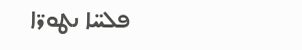ܦܠܚ̈ܐ ܢܛܘܪ̈ܐ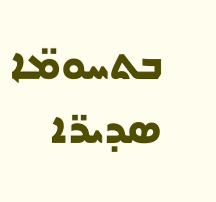ܒܬܚܘܡ̈ܐ ܣܕܝܪ̈ܐ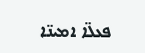ܦܥܠ̈ܐ ܐܡܝܢ̈ܐ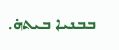ܒܒܢܝܐ ܒܝܬܗ̇.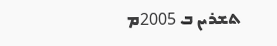ܬܫܪܝܢ ܒ 2005ܡ